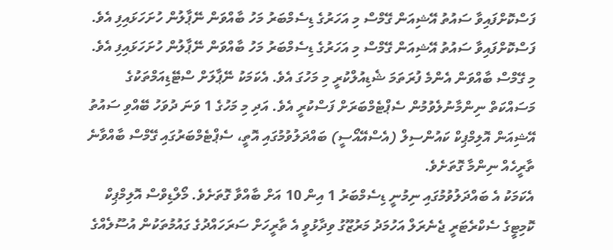ފަސްކޮށްފައިވާ ސައުތު އޭޝިއަން ގޭމްސް މި އަހަރުގެ ޑިސެމްބަރު މަހު ބާއްވަން ނޭޕާލުން ހުށަހަޅައިފި އެވެ.
ފަސްކޮށްފައިވާ ސައުތު އޭޝިއަން ގޭމްސް މި އަހަރުގެ ޑިސެމްބަރު މަހު ބާއްވަން ނޭޕާލުން ހުށަހަޅައިފި އެވެ.
މި ގޭމްސް ބާއްވަން އެންމެ ފުރަތަމަ ޝެޑިއުލްކުރީ މި މަހުގަ އެވެ. އެކަމަކު ނޭޕާލަށް ސްޓޭޑިއަމްތަކުގެ މަސައްކަތް ނިންމާނުލެވުމުން ސެޕްޓެމްބަރަށް ފަސްކުރީ އެވެ. އަދި މި މަހުގެ 1 ވަނަ ދުވަހު ބޭއްވި ސައުތު އޭޝިއަން އޮލިމްޕިކް ކައުންސިލް (އެސްއޭއޯސީ) ބައްދަލުވުމުގައި އޮތީ، ސެޕްޓެމްބަރުގައި ގޭމްސް ބާއްވާނެ ތާރީހެއް ނިންމާ ގޮތަށެވެ.
އެކަމަކު އެ ބައްދަލުވުމުގައި ނިމުނީ ޑިސެމްބަރު 1 އިން 10 އަށް ބާއްވާ ގޮތަށެވެ. މޯލްޑިވްސް އޮލިމްޕިކް ކޮމިޓީގެ ސެކްރެޓަރީ ޖެނެރަލް އަހުމަދު މަރުޒޫގު ވިދާޅުވީ އެ ތާރީހަށް ސަރަހައްދުގެ ގައުމުތަކުން އުސޫލެއްގެ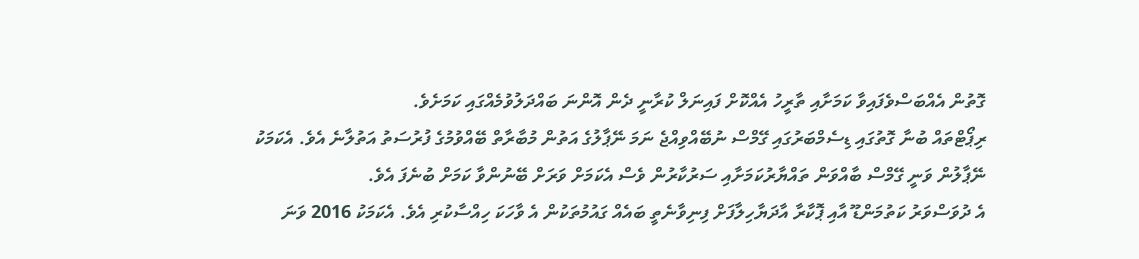ގޮތުން އެއްބަސްވެފައިވާ ކަމަށާއި ތާރީހު އެއްކޮށް ފައިނަލް ކުރާނީ ދެން އޮންނަ ބައްދަލުވުމެއްގައި ކަމަށެވެ.
ރިޕޯޓްތައް ބުނާ ގޮތުގައި ޑިސެމްބަރުގައި ގޭމްސް ނުބޭއްވިއްޖެ ނަމަ ނޭޕާލުގެ އަތުން މުބާރާތް ބޭއްވުމުގެ ފުރުސަތު އަތުލާނެ އެވެ. އެކަމަކު ނޭޕާލުން ވަނީ ގޭމްސް ބާއްވަން ތައްޔާރުކަމަށާއި ސަރުކާރުން ވެސް އެކަމަށް ވަރަށް ބޭނުންވާ ކަމަށް ބުނެފަ އެވެ.
އެ ދުވަސްވަރު ކަތުމަންޑޫ އާއި ޕޮކާރާ އާދަޔާހިލާފަށް ފިނިވާނެތީ ބައެއް ގައުމުތަކުން އެ ވާހަކަ ހިއްސާކުރި އެވެ. އެކަމަކު 2016 ވަނަ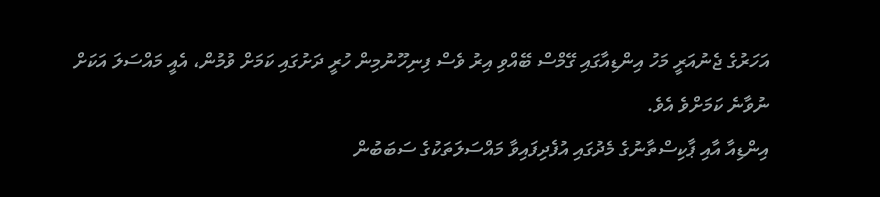އަހަރުގެ ޖެނުއަރީ މަހު އިންޑިއާގައި ގޭމްސް ބޭއްވި އިރު ވެސް ފިނިހޫނުމިން ހުރީ ދަށުގައި ކަމަށް ވުމުން، އެއީ މައްސަލަ އަކަށް ނުވާނެ ކަމަށްވެ އެވެ.
އިންޑިއާ އާއި ޕާކިސްތާނުގެ މެދުގައި އުފެދިފައިވާ މައްސަލަތަކުގެ ސަބަބުން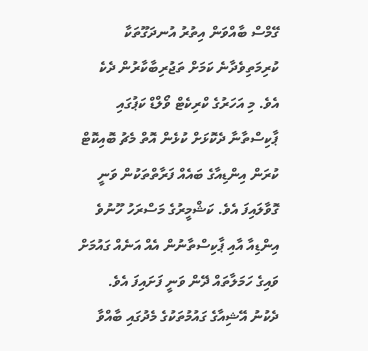ގޭމްސް ބާއްވަން އިތުރު އުނދަގޫތަކާ ކުރިމަތިވެދާނެ ކަމަށް ތަޖުރިބާކާރުން ދެކެ އެވެ. މި އަހަރުގެ ކްރިކެޓް ވޯލްޑް ކަޕުގައި ޕާކިސްތާނާ ދެކޮޅަށް ކުޅެން އޮތް މެޗު ބޮއިކޮޓް ކުރަން އިންޑިއާގެ ބައެއް ފަރާތްތަކުން ވަނީ ގޮވާލައިފަ އެވެ. ކަޝްމީރުގެ މަސްރަހު ހޫނުވެ އިންޑިއާ އާއި ޕާކިސްތާނުން އެއް އަނެއް ގައުމަށް ވައިގެ ހަމަލާތައް ދޭން ވަނީ ފަށައިފަ އެވެ.
ދެކުނު އޭޝިއާގެ ގައުމުތަކުގެ މެދުގައި ބާއްވާ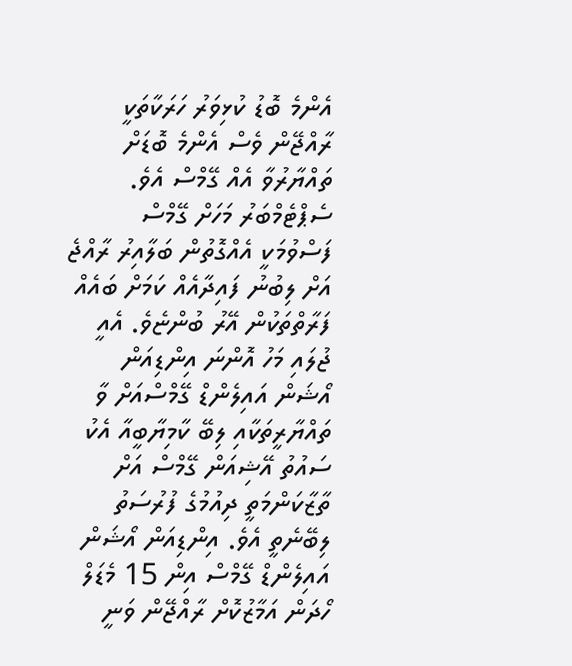އެންމެ ބޮޑު ކުޅިވަރު ހަރަކާތަކީ ރާއްޖޭން ވެސް އެންމެ ބޮޑަށް ތައްޔާރުވާ އެއް ގޭމްސް އެވެ. ސެޕްޓެމްބަރު މަހަށް ގޭމްސް ފަސްވުމަކީ އެއްގޮތުން ބަލާއިރު ރާއްޖެ އަށް ލިބުނު ފައިދާއެއް ކަމަށް ބައެއް ފަރާތްތަކުން އޭރު ބުންޏެވެ. އެއީ ޖުލައި މަހު އޮންނަ އިންޑިއަން އޯޝަން އައިލެންޑް ގޭމްސްއަށް ވާ ތައްޔާރީތަކާއި ލިބޭ ކާމިޔާބީއާ އެކު ސައުތު އޭޝިއަން ގޭމްސް އަށް ތާޒާކަންމަތީ ދިއުމުގެ ފުރުސަތު ލިބޭނެތީ އެވެ. އިންޑިއަން އޯޝަން އައިލެންޑް ގޭމްސް އިން 15 މެޑަލް ހޯދަން އަމާޒުކޮށް ރާއްޖޭން ވަނީ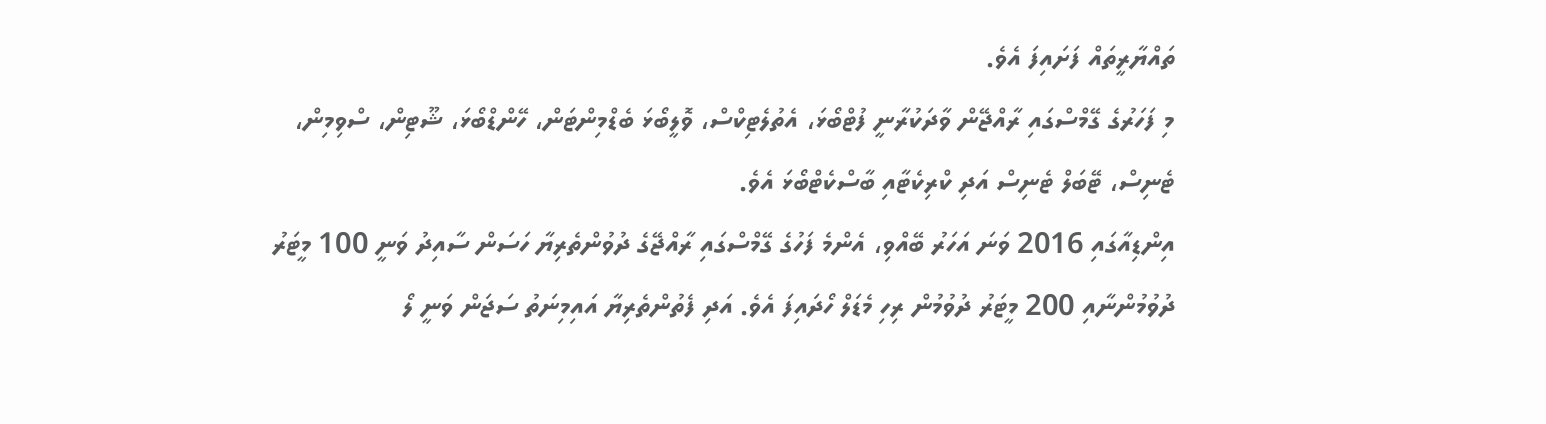ތައްޔާރީތައް ފަށައިފަ އެވެ.
މި ފަހަރުގެ ގޭމްސްގައި ރާއްޖޭން ވާދަކުރާނީ ފުޓްބޯޅަ، އެތުލެޓިކްސް، ވޮލީބޯޅަ ބެޑްމިންޓަން، ހޭންޑްބޯޅަ، ޝޫޓިން، ސްވިމިން، ޓެނިސް، ޓޭބަލް ޓެނިސް އަދި ކްރިކެޓާއި ބާސްކެޓްބޯޅަ އެވެ.
އިންޑިއާގައި 2016 ވަނަ އަހަރު ބޭއްވި، އެންމެ ފަހުގެ ގޭމްސްގައި ރާއްޖޭގެ ދުވުންތެރިޔާ ހަސަން ސާއިދު ވަނީ 100 މީޓަރު ދުވުމުންނާއި 200 މީޓަރު ދުވުމުން ރިހި މެޑަލް ހޯދައިފަ އެވެ. އަދި ފެތުންތެރިޔާ އައިމިނަތު ސަޖަން ވަނީ ލޯ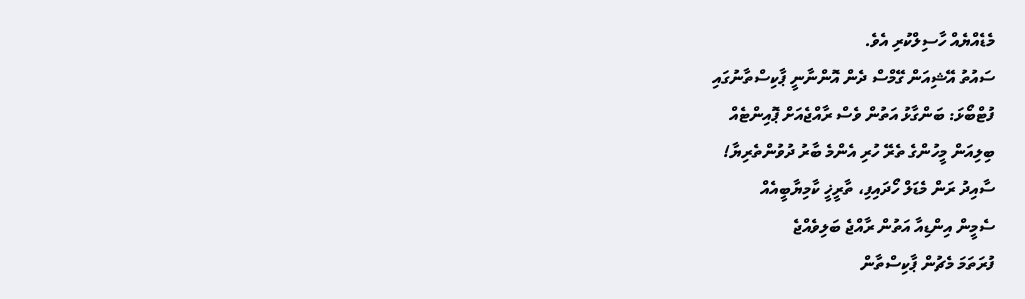މެޑެއްޔެއް ހާސިލްކުރި އެވެ.
ސައުތު އޭޝިއަން ގޭމްސް ދެން އޮންނާނީ ޕާކިސްތާނުގައި
ފުޓްބޯޅަ: ބަންގާޅު އަތުން ވެސް ރާއްޖެއަށް ޕޮއިންޓެއް
ބިލިއަން މީހުންގެ ތެރޭ ހުރި އެންމެ ބާރު ދުވުންތެރިޔާ!
ސާއިދު ރަން މެޑަލް ހޯދައިފި، ތާރީޚީ ކާމިޔާބީއެއް
ސެމީން އިންޑިއާ އަތުން ރާއްޖެ ބަލިވެއްޖެ
ފުރަތަމަ މެޗުން ޕާކިސްތާން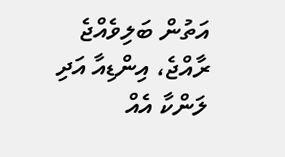އަތުން ބަލިވެއްޖެ
ރާއްޖެ، އިންޑިއާ އަދި ލަންކާ އެއް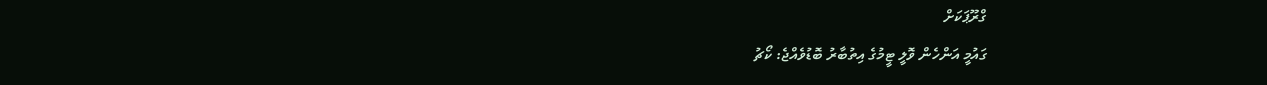ގްރޫޕަކަށް
ގައުމީ އަންހެން ވޮލީ ޓީމުގެ އިތުބާރު ބޮޑުވެއްޖެ: ކޯޗު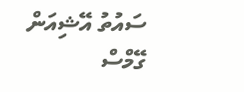ސައުތު އޭޝިއަން ގޭމްސް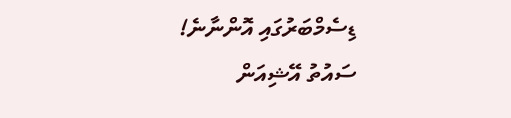ޑިސެމްބަރުގައި އޮންނާނެ!
ސައުތު އޭޝިއަން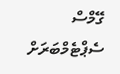ގޭމްސް ސެޕްޓެމްބަރަށް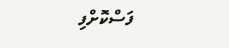ފަސްކޮށްފި